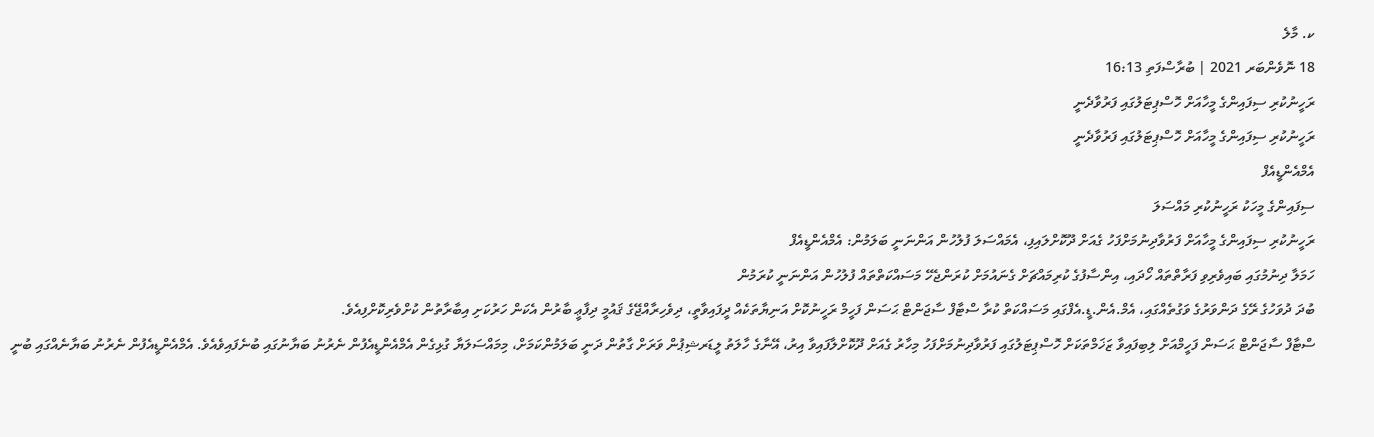ކ. މާލެ
18 ނޮވެންބަރ 2021 | ބުރާސްފަތި 16:13
ރަހީނުކުރި ސިފައިންގެ މީހާއަށް ހޮސްޕިޓަލުގައި ފަރުވާދެނީ
ރަހީނުކުރި ސިފައިންގެ މީހާއަށް ހޮސްޕިޓަލުގައި ފަރުވާދެނީ
އެމްއެންޑީއެފް
ސިފައިންގެ މީހަކު ރަހީނުކުރި މައްސަލަ
ރަހީނުކުރި ސިފައިންގެ މީހާއަށް ފަރުވާދިނުމަށްފަހު ގެއަށް ދޫކޮށްލައިފި، އެމައްސަލަ ފުލުހުން އަންނަނީ ބަލަމުން: އެމްއެންޑީއެފް
ހަމަލާ ދިނުމުގައި ބައިވެރިވި ފަރާތްތައް ހޯދައި، އިންސާފުގެ ކުރިމައްޗަށް ގެނައުމަށް ކުރަންޖެހޭ މަސައްކަތްތައް ފުލުހުން އަންނަނީ ކުރަމުން
ބުދަ ދުވަހުގެ ރޭގެ ދަންވަރުގެ ވަގުތެއްގައި، އެމް.އެން.ޑީ.އެފްގައި މަސައްކަތް ކުރާ ސްޓާފް ސާޖަންޓް ޙަސަން ފަހީމް ރަހީނުކޮށް އަނިޔާތަކެއް ދީފައިވާތީ، ދިވެހިރާއްޖޭގެ ޤައުމީ ދިފާޢީ ބާރުން އެކަން ހަރުކަށި އިބާރާތުން ކުށްވެރިކޮށްފިއެވެ.
ސްޓާފް ސާޖަންޓް ޙަސަން ފަހީމްއަށް ލިބިފައިވާ ޒަޚަމްތަކަށް ހޮސްޕިޓަލުގައި ފަރުވާދިނުމަށްފަހު މިހާރު ގެއަށް ދޫކޮށްލާފައިވާ އިރު، އޭނާގެ ހާލަތު ލީޑަރޝިޕުން ވަރަށް ގާތުން ދަނީ ބަލަމުންކަމަށް، މިމައްސަލަޔާ ގުޅިގެން އެމްއެންޑީއެފުން ނެރުނު ބަޔާނުގައި ބުނެފައިވެއެވެ. އެމްއެންޑީއެފުން ނެރުނު ބަޔާނެއްގައި ބުނީ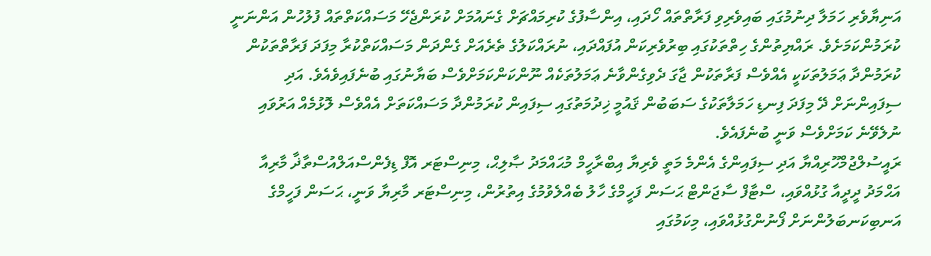އަނިޔާވެރި ހަމަލާ ދިނުމުގައި ބައިވެރިވި ފަރާތްތައް ހޯދައި، އިންސާފުގެ ކުރިމައްޗަށް ގެނައުމަށް ކުރަންޖެހޭ މަސައްކަތްތައް ފުލުހުން އަންނަނީ ކުރަމުންކަމަށެވެ. ރައްޔިތުންގެ ހިތްތަކުގައި ބިރުވެރިކަން އުފައްދައި، ނުރައްކަލުގެ ތެރެއަށް ގެންދަން މަސައްކަތްކުރާ މިފަދަ ފަރާތްތަކުން ކުރަމުންދާ ޢަމަލުތަކަކީ އެއްވެސް ފަރާތަކުން ޖާގަ ދެވިގެންވާނެ ޢަމަލުތަކެއް ނޫންކަންކަމަށްވެސް ބަޔާނުގައި ބުނެފައިވެއެވެ. އަދި ސިފައިންނަށް ދޭ މިފަދަ ފިނޑި ހަމަލާތަކުގެ ސަބަބުން ޤައުމީ ޚިދުމަތުގައި ސިފައިން ކުރަމުންދާ މަސައްކަތަށް އެއްވެސް ލޮޅުމެއް އަރުވައި ނުލެވޭނެ ކަމަށްވެސް ވަނީ ބުނެފައެވެ.
ރައީސުލްޖުމްހޫރިއްޔާ އަދި ސިފައިންގެ އެންމެ މަތީ ވެރިޔާ އިބްރާހީމް މުޙައްމަދު ޞާލިޙް، މިނިސްޓަރ އޮފް ޑިފެންސްއަލްއުސްތާޛާ މާރިއާ އަޙްމަދު ދީދީއާ ގުޅުއްވައި، ސްޓާފް ސާޖަންޓް ޙަސަން ފަހީމްގެ ހާލު ބެއްލެވުމުގެ އިތުރުން، މިނިސްޓަރ މާރިޔާ ވަނީ، ޙަސަން ފަހީމްގެ އަނބިކަނބަލުންނަށް ފޯނުންގުޅުއްވައި، މިކަމުގައި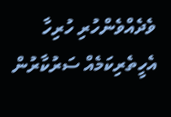ވެދެއްވެންހުރި ހުރިހާ އެހީތެރިކަމެއް ސަރުކާރުން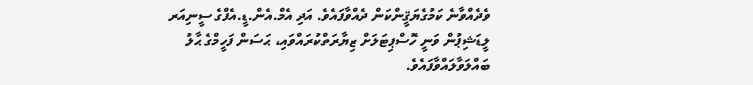ވެދެއްވާނެ ކަމުގެޔަޤީންކަން ދެއްވާފައެވެ. އަދި އެމް.އެން.ޑީ.އެފްގެ ސީނިއަރ ލީޑަޝިޕުން ވަނީ ހޮސްޕިޓަލަށް ޒިޔާރަތްކުރައްވައި، ޙަސަން ފަހީމްގެ ޙާލު ބައްލަވާލައްވާފައެވެ.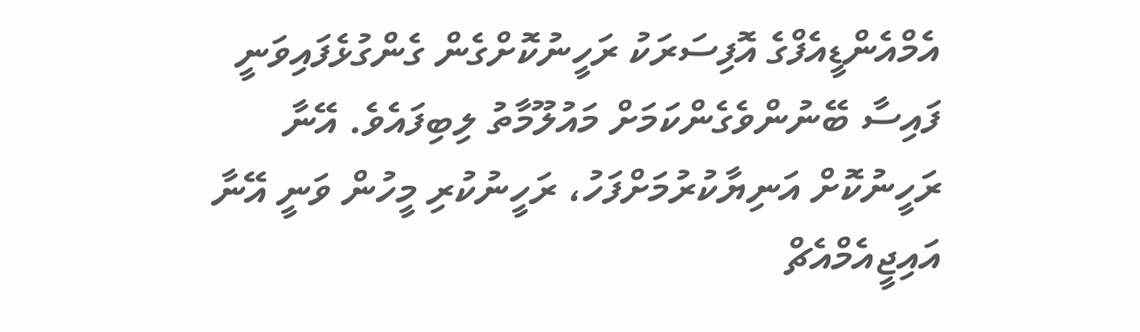އެމްއެންޑީއެފްގެ އޮފިސަރަކު ރަހީނުކޮށްގެން ގެންގުޅެފައިވަނީ ފައިސާ ބޭނުންވެގެންކަމަށް މައުލޫމާތު ލިބިފައެވެ. އޭނާ ރަހީނުކޮށް އަނިޔާކުރުމަށްފަހު، ރަހީނުކުރި މީހުން ވަނީ އޭނާ އައިޖީއެމްއެޗް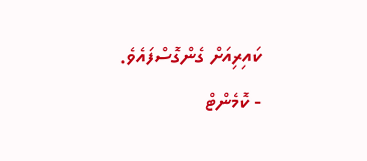ކައިރިއަށް ގެންގޮސްފައެވެ.
- ކޮމެންޓް